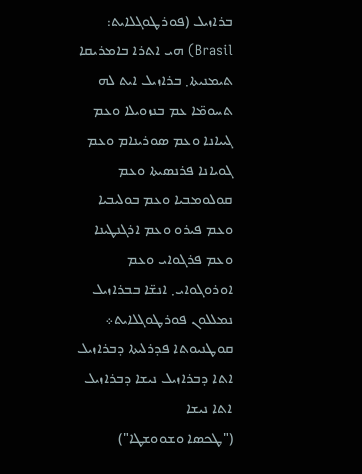ܒܪܐܙܝܠ (ܦܘܪܛܘܓܠܐܝܬ: Brasil) ܗܝ ܐܬܪܐ ܒܐܡܪܝܩܐ ܬܝܡܢܝܬܐ܂ ܒܪܐܙܝܠ ܐܝܬ ܠܗ ܬܚܘܡ̈ܐ ܥܡ ܒܢܙܘܝܠܐ ܘܥܡ ܓܝܝܐܢܐ ܘܥܡ ܣܘܪܝܢܐܡ ܘܥܡ ܓܘܝܐܢܐ ܦܪܢܣܝܬܐ ܘܥܡ ܩܘܠܘܡܒܝܐ ܘܥܡ ܒܘܠܝܒܝܐ ܘܥܡ ܦܝܪܘ ܘܥܡ ܐܪܓܢܛܝܢܐ ܘܥܡ ܦܪܓܘܐܝ ܘܥܡ ܐܘܪܘܓܘܐܝ܂ ܐܢܫ̈ܐ ܒܒܪܐܙܝܠ ܢܡܠܠܘܢ ܦܘܪܛܘܓܠܐܝܬ܀
ܩܘܛܢܝܘܬܐ ܦܕܪܠܝܬܐ ܕܒܪܐܙܝܠ
ܐܬܐ ܕܒܪܐܙܝܠ ܢܝܫܐ ܕܒܪܐܙܝܠ
ܐܬܐ ܢܝܫܐ
("ܛܟܣܐ ܘܫܘܘܫܛܐ")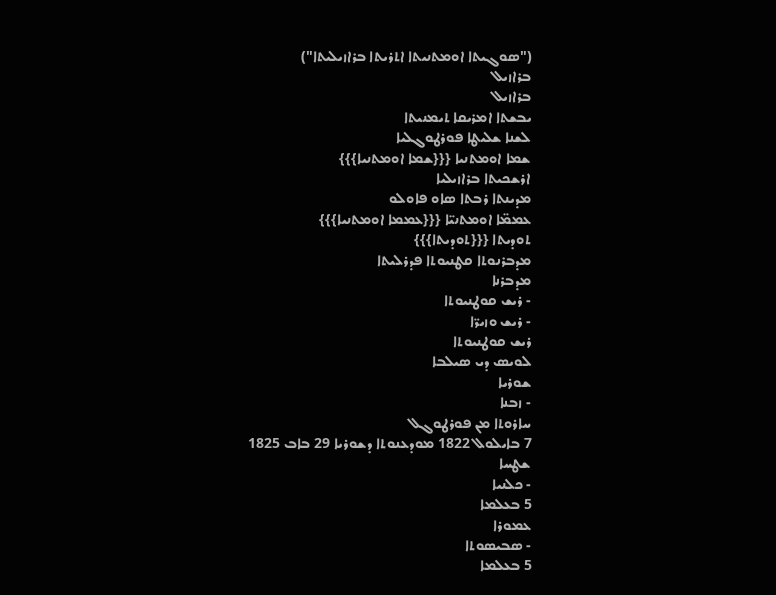("ܣܘܓܝܬܐ ܐܘܡܬܢܝܬܐ ܐܬܪܝܬܐ ܒܪܐܙܝܠܝܬܐ")
ܒܪܐܙܝܠ
ܒܪܐܙܝܠ
ܝܒܫܬܐ ܐܡܪܝܩܐ ܬܝܡܢܝܬܐ
ܠܫܢܐ ܫܠܝܛܐ ܦܘܪܛܘܓܠܝܐ
ܫܡܐ ܐܘܡܬܢܝܐ {{{ܫܡܐ ܐܘܡܬܢܝܐ}}}
ܐܪܫܟܝܬܐ ܒܪܐܙܝܠܝܐ
ܡܕܝܢܬܐ ܪܒܬܐ ܣܐܘ ܦܐܘܠܘ
ܥܡܡ̈ܐ ܐܘܡܬܢܝ̈ܐ {{{ܥܡܡܐ ܐܘܡܬܢܝܐ}}}
ܬܘܕܝܬܐ {{{ܬܘܕܝܬܐ}}}
ܡܕܒܪܢܘܬܐ ܩܛܢܝܘܬܐ ܦܕܪܠܝܬܐ
ܡܕܒܪܢܐ
- ܪܝܫ ܩܘܛܢܝܘܬܐ
- ܪܝܫ ܘܙܝܪ̈ܐ
ܪܝܫ ܩܘܛܢܝܘܬܐ
ܠܘܝܣ ܕܝ ܣܝܠܒܐ
ܫܘܪܝܐ
- ܙܒܢܐ
ܚܐܪܘܬܐ ܡܢ ܦܘܪܛܘܓܠ
7 ܒܐܝܠܘܠ 1822 ܡܘܕܥܢܘܬܐ ܕܫܘܪܝܐ 29 ܒܐܒ 1825
ܫܛܚܐ
- ܟܠܢܝܐ
5 ܒܥܠܡܐ
ܥܡܘܪܐ
- ܣܒܝܣܘܬܐ
5 ܒܥܠܡܐ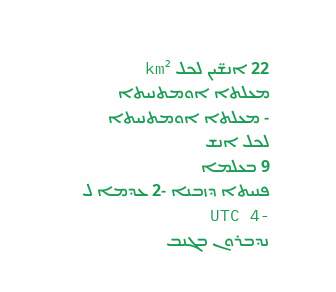22 ܐܢܫ̈ܝܢ ܠܟܠ km²
ܡܥܠܬܐ ܐܘܡܬܢܝܬܐ
- ܡܥܠܬܐ ܐܘܡܬܢܝܬܐ ܠܟܠ ܐܢܫ
9 ܒܥܠܡܐ
ܦܢܝܬܐ ܕܙܒܢܐ -2 ܥܕܡܐ ܠ -4 UTC
ܢܕܒܪܘܢ ܒܓܢܒ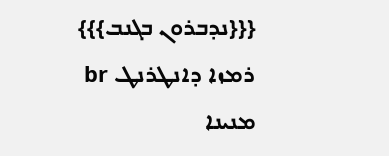{{{ܢܕܒܪܘܢ ܒܓܢܒ}}}
ܪܡܙܐ ܕܐܢܛܪܢܛ br
ܡܢܝܢܐ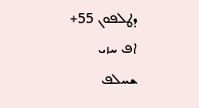ܕܛܠܦܘܢ 55+
ܐܦ ܚܙܝ
ܫܚܠܦ